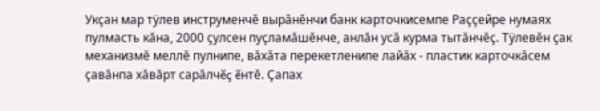Укçан мар тÿлев инструменчĕ вырăнĕнчи банк карточкисемпе Раççейре нумаях пулмасть кăна, 2000 çулсен пуçламăшĕнче, анлăн усă курма тытăнчĕç. Тÿлевĕн çак механизмĕ меллĕ пулнипе, вăхăта перекетленипе лайăх - пластик карточкăсем çавăнпа хăвăрт сарăлчĕç ĕнтĕ. Çапах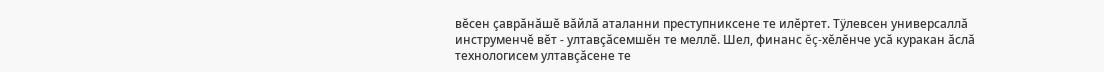вĕсен çаврăнăшĕ вăйлă аталанни преступниксене те илĕртет. Тÿлевсен универсаллă инструменчĕ вĕт - ултавçăсемшĕн те меллĕ. Шел, финанс ĕç-хĕлĕнче усă куракан ăслă технологисем ултавçăсене те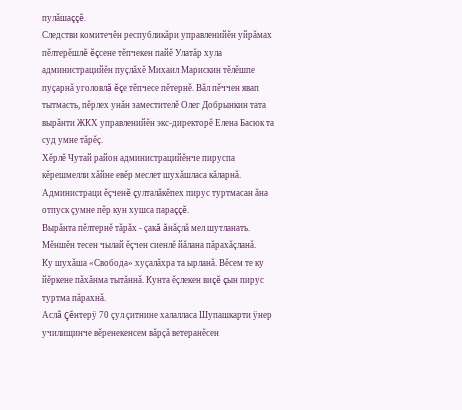пулăшаççĕ.
Следстви комитечĕн республикăри управленийĕн уйрăмах пĕлтерĕшлĕ ĕçсене тĕпчекен пайĕ Улатăр хула администрацийĕн пуçлăхĕ Михаил Марискин тĕлĕшпе пуçарнă уголовлă ĕçе тĕпчесе пĕтернĕ. Вăл пĕччен явап тытмасть, пĕрлех унăн заместителĕ Олег Добрынкин тата вырăнти ЖКХ управленийĕн экс-директорĕ Елена Басюк та суд умне тăрĕç.
Хĕрлĕ Чутай район администрацийĕнче пируспа кĕрешмелли хăйне евĕр меслет шухăшласа кăларнă. Администраци ĕçченĕ çулталăкĕпех пирус туртмасан ăна отпуск çумне пĕр кун хушса параççĕ.
Вырăнта пĕлтернĕ тăрăх - çакă ăнăçлă мел шутланать. Мĕншĕн тесен чылай ĕçчен сиенлĕ йăлана пăрахăçланă.
Ку шухăша «Свобода» хуçалăхра та ырланă. Вĕсем те ку йĕркене пăхăнма тытăннă. Кунта ĕçлекен виçĕ çын пирус туртма пăрахнă.
Аслă Çĕнтерÿ 70 çул çитнине халалласа Шупашкарти ÿнер училищинче вĕренекенсем вăрçă ветеранĕсен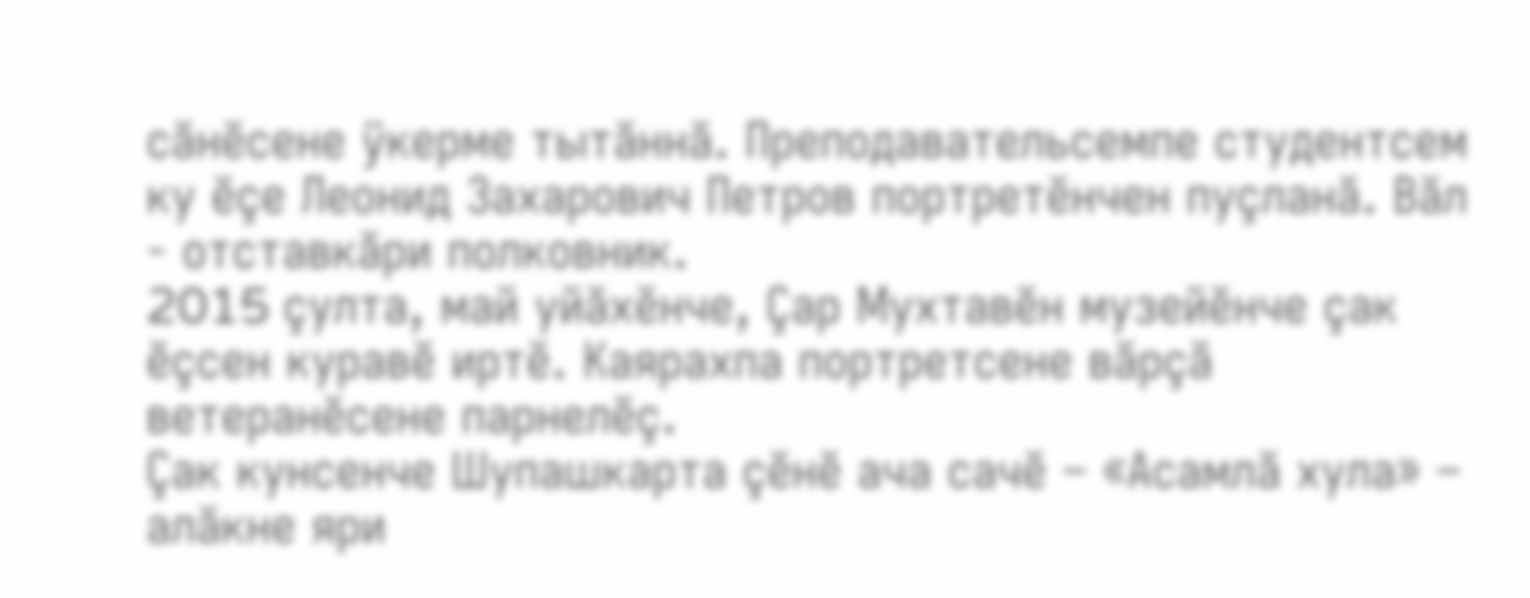сăнĕсене ÿкерме тытăннă. Преподавательсемпе студентсем ку ĕçе Леонид Захарович Петров портретĕнчен пуçланă. Вăл - отставкăри полковник.
2015 çулта, май уйăхĕнче, Çар Мухтавĕн музейĕнче çак ĕçсен куравĕ иртĕ. Каярахпа портретсене вăрçă ветеранĕсене парнелĕç.
Çак кунсенче Шупашкарта çĕнĕ ача сачĕ – «Асамлă хула» – алăкне яри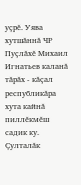уçрĕ. Уява хутшăннă ЧР Пуçлăхĕ Михаил Игнатьев каланă тăрăх - кăçал республикăра хута кайнă пиллĕкмĕш садик ку. Çулталăк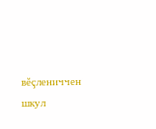вĕçлениччен шкул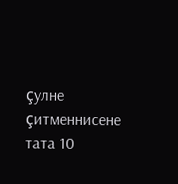çулне çитменнисене тата 10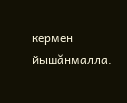кермен йышăнмалла.